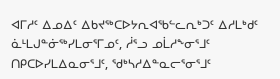ᐊᒥᓱᑦ ᐃᓄᐃᑦ ᐃᑲᔪᖅᑕᐅᔭᕆᐊᖃᓪᓚᕆᒃᑐᑦ ᐃᓱᒪᒃᑯᑦ ᓈᒻᒪᒍᓐᓃᖅᓯᒪᓂᕐᒥᓄᑦ, ᓲᕐᓗ ᓄᒫᓱᖕᓂᕐᒧᑦ ᑎᑭᑕᐅᓯᒪᐃᓇᓂᕐᒧᑦ, ᖁᒃᓴᓱᐃᓐᓇᓕᕐᓂᕐᒧᑦ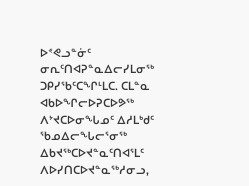ᐅᕝᕙᓗᓐᓃᑦ ᓂᕆᑦᑎᐊᕈᓐᓇᐃᓕᓯᒪᓂᖅ ᑐᑭᓯᖃᑦᑕᖏᒻᒪᑕ. ᑕᒪᓐᓇ ᐊᑲᐅᖏᓕᐅᕈᑕᐅᕗᖅ ᐱᔾᔪᑕᐅᓂᖓᓄᑦ ᐃᓱᒪᒃᑯᑦ ᖃᓄᐃᓕᖓᓕᕐᓂᖅ ᐃᑲᔪᖅᑕᐅᔪᓐᓇᑦᑎᐊᕐᒪᑦ ᐱᐅᓯᑎᑕᐅᔪᓐᓇᖅᓱᓂᓗ,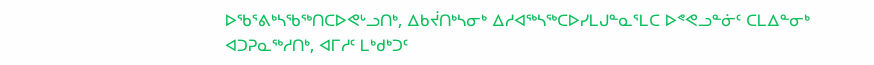ᐅᖃᕐᕕᒃᓴᖃᖅᑎᑕᐅᕙᒡᓗᑎᒃ, ᐃᑲᔫᑎᒃᓴᓂᒃ ᐃᓱᐊᖅᓴᖅᑕᐅᓯᒪᒍᓐᓇᕐᒪᑕ ᐅᕝᕙᓗᓐᓃᑦ ᑕᒪᐃᓐᓂᒃ ᐊᑐᕈᓇᖅᓱᑎᒃ, ᐊᒥᓱᑦ ᒪᒃᑯᒃᑐᑦ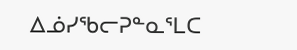ᐃᓅᓯᖃᓕᕈᓐᓇᕐᒪᑕ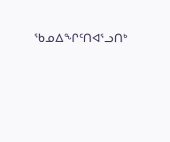ᖃᓄᐃᖏᑦᑎᐊᕐᓗᑎᒃ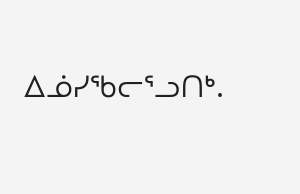ᐃᓅᓯᖃᓕᕐᓗᑎᒃ.